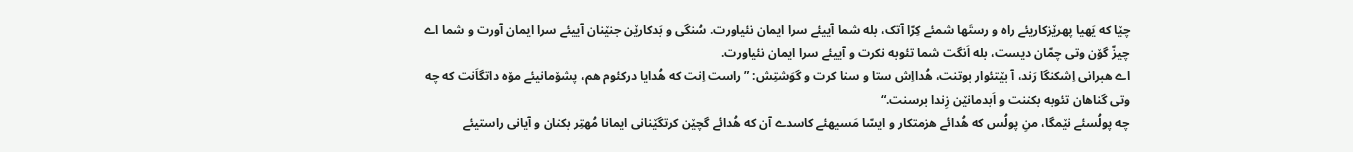چێا که یَهیا پهرێزکاریئے راه و رستَها شمئے کِرّا آتک، بله شما آییئے سرا ایمان نئیاورت. سُنگی و بَدکارێن جنێنان آییئے سرا ایمان آورت و شما اے چیزّ گۆن وتی چمّان دیست، بله اَنگت شما تئوبه نکرت و آییئے سرا ایمان نئیاورت.
اے هبرانی اِشکنگا رَند، آ بێتئوار بوتنت، هُدااِش ستا و سنا کرت و گوَشتِش: ”راست اِنت که هُدایا درکئوم هم، پشۆمانیئے مۆه داتگاَنت که چه وتی گناهان تئوبه بکننت و اَبدمانێن زِندا برسنت.“
چه پولُسئے نێمگا، منِ پولُس که هُدائے هزمتکار و ایسّا مَسیهئے کاسدے آن که هُدائے گچێن کرتگێنانی ایمانا مُهتِر بکنان و آیانی راستیئے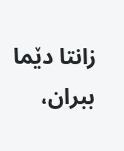زانتا دێما ببران،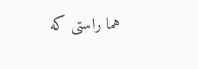هما راستی که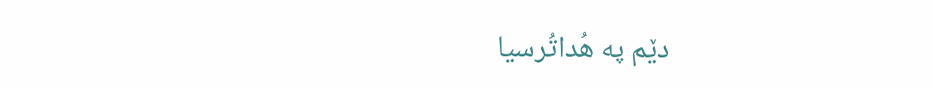دێم په هُداتُرسیا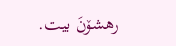رهشۆنَ بیت.